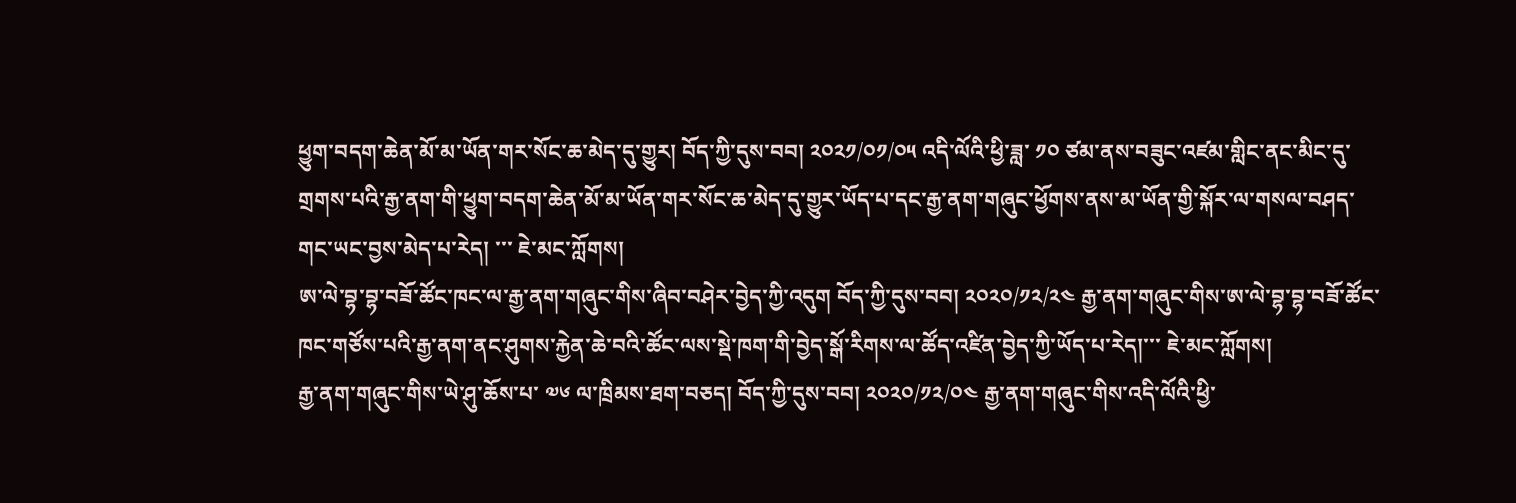ཕྱུག་བདག་ཆེན་མོ་མ་ཡོན་གར་སོང་ཆ་མེད་དུ་གྱུར། བོད་ཀྱི་དུས་བབ། ༢༠༢༡/༠༡/༠༥ འདི་ལོའི་ཕྱི་ཟླ་ ༡༠ ཙམ་ནས་བཟུང་འཛམ་གླིང་ནང་མིང་དུ་གྲགས་པའི་རྒྱ་ནག་གི་ཕྱུག་བདག་ཆེན་མོ་མ་ཡོན་གར་སོང་ཆ་མེད་དུ་གྱུར་ཡོད་པ་དང་རྒྱ་ནག་གཞུང་ཕྱོགས་ནས་མ་ཡོན་གྱི་སྐོར་ལ་གསལ་བཤད་གང་ཡང་བྱས་མེད་པ་རེད། ་་་ ཇེ་མང་ཀློགས།
ཨ་ལེ་བྷ་བྷ་བཟོ་ཚོང་ཁང་ལ་རྒྱ་ནག་གཞུང་གིས་ཞིབ་བཤེར་བྱེད་ཀྱི་འདུག བོད་ཀྱི་དུས་བབ། ༢༠༢༠/༡༢/༢༤ རྒྱ་ནག་གཞུང་གིས་ཨ་ལེ་བྷ་བྷ་བཟོ་ཚོང་ཁང་གཙོས་པའི་རྒྱ་ནག་ནང་ཤུགས་རྐྱེན་ཆེ་བའི་ཚོང་ལས་སྡེ་ཁག་གི་བྱེད་སྒོ་རིགས་ལ་ཚོད་འཛིན་བྱེད་ཀྱི་ཡོད་པ་རེད།་་་ ཇེ་མང་ཀློགས།
རྒྱ་ནག་གཞུང་གིས་ཡེ་ཤུ་ཆོས་པ་ ༧༦ ལ་ཁྲིམས་ཐག་བཅད། བོད་ཀྱི་དུས་བབ། ༢༠༢༠/༡༢/༠༤ རྒྱ་ནག་གཞུང་གིས་འདི་ལོའི་ཕྱི་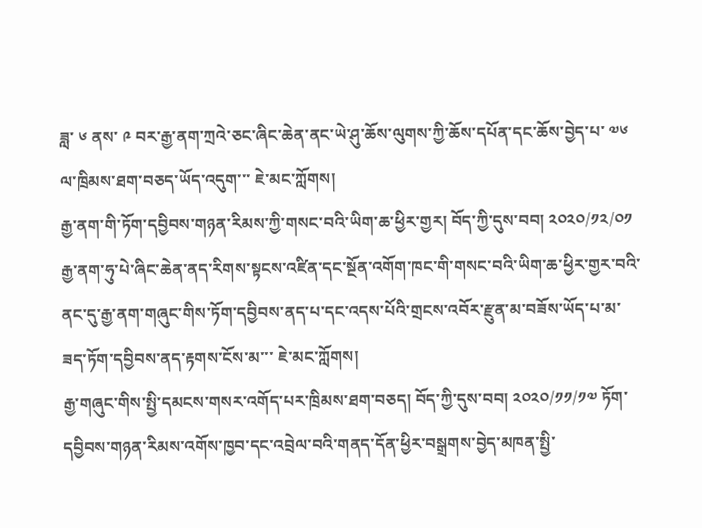ཟླ་ ༦ ནས་ ༩ བར་རྒྱ་ནག་ཀྲའེ་ཅང་ཞིང་ཆེན་ནང་ཡེ་ཤུ་ཆོས་ལུགས་ཀྱི་ཆོས་དཔོན་དང་ཆོས་བྱེད་པ་ ༧༦ ལ་ཁྲིམས་ཐག་བཅད་ཡོད་འདུག་་་ ཇེ་མང་ཀློགས།
རྒྱ་ནག་གི་ཏོག་དབྱིབས་གཉན་རིམས་ཀྱི་གསང་བའི་ཡིག་ཆ་ཕྱིར་གྱར། བོད་ཀྱི་དུས་བབ། ༢༠༢༠/༡༢/༠༡ རྒྱ་ནག་ཧུ་པེ་ཞིང་ཆེན་ནད་རིགས་སྟངས་འཛིན་དང་སྔོན་འགོག་ཁང་གི་གསང་བའི་ཡིག་ཆ་ཕྱིར་གྱར་བའི་ནང་དུ་རྒྱ་ནག་གཞུང་གིས་ཏོག་དབྱིབས་ནད་པ་དང་འདས་པོའི་གྲངས་འབོར་རྫུན་མ་བཟོས་ཡོད་པ་མ་ཟད་ཏོག་དབྱིབས་ནད་རྟགས་ངོས་མ་་་ ཇེ་མང་ཀློགས།
རྒྱ་གཞུང་གིས་སྤྱི་དམངས་གསར་འགོད་པར་ཁྲིམས་ཐག་བཅད། བོད་ཀྱི་དུས་བབ། ༢༠༢༠/༡༡/༡༧ ཏོག་དབྱིབས་གཉན་རིམས་འགོས་ཁྱབ་དང་འབྲེལ་བའི་གནད་དོན་ཕྱིར་བསྒྲགས་བྱེད་མཁན་སྤྱི་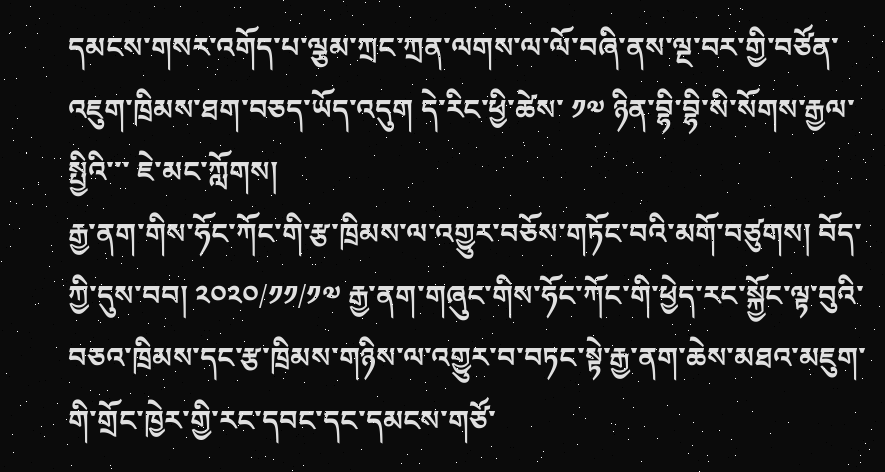དམངས་གསར་འགོད་པ་ལྕམ་ཀྲང་ཀྲན་ལགས་ལ་ལོ་བཞི་ནས་ལྔ་བར་གྱི་བཙོན་འཇུག་ཁྲིམས་ཐག་བཅད་ཡོད་འདུག དེ་རིང་ཕྱི་ཚེས་ ༡༧ ཉིན་བྷི་བྷི་སི་སོགས་རྒྱལ་སྤྱིའི་་་ ཇེ་མང་ཀློགས།
རྒྱ་ནག་གིས་ཧོང་ཀོང་གི་རྩ་ཁྲིམས་ལ་འགྱུར་བཅོས་གཏོང་བའི་མགོ་བཙུགས། བོད་ཀྱི་དུས་བབ། ༢༠༢༠/༡༡/༡༧ རྒྱ་ནག་གཞུང་གིས་ཧོང་ཀོང་གི་ཕྱེད་རང་སྐྱོང་ལྟ་བུའི་བཅའ་ཁྲིམས་དང་རྩ་ཁྲིམས་གཉིས་ལ་འགྱུར་བ་བཏང་སྟེ་རྒྱ་ནག་ཆེས་མཐའ་མཇུག་གི་གྲོང་ཁྱེར་གྱི་རང་དབང་དང་དམངས་གཙོ་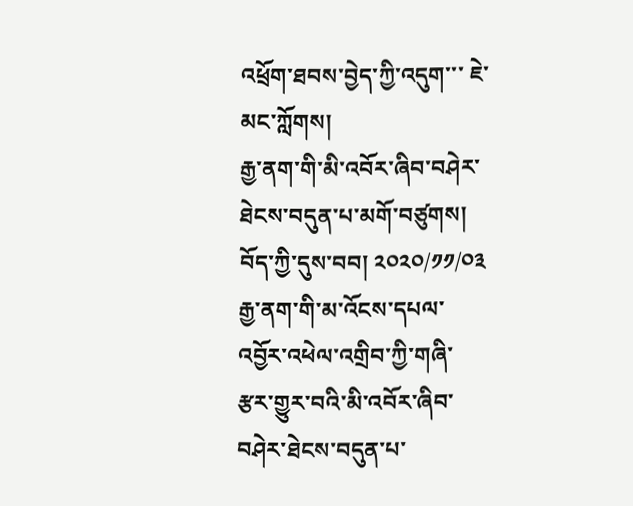འཕྲོག་ཐབས་བྱེད་ཀྱི་འདུག་་་ ཇེ་མང་ཀློགས།
རྒྱ་ནག་གི་མི་འབོར་ཞིབ་བཤེར་ཐེངས་བདུན་པ་མགོ་བཙུགས། བོད་ཀྱི་དུས་བབ། ༢༠༢༠/༡༡/༠༣ རྒྱ་ནག་གི་མ་འོངས་དཔལ་འབྱོར་འཕེལ་འགྲིབ་ཀྱི་གཞི་རྩར་གྱུར་བའི་མི་འབོར་ཞིབ་བཤེར་ཐེངས་བདུན་པ་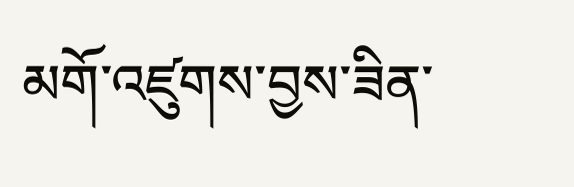མགོ་འཛུགས་བྱས་ཟིན་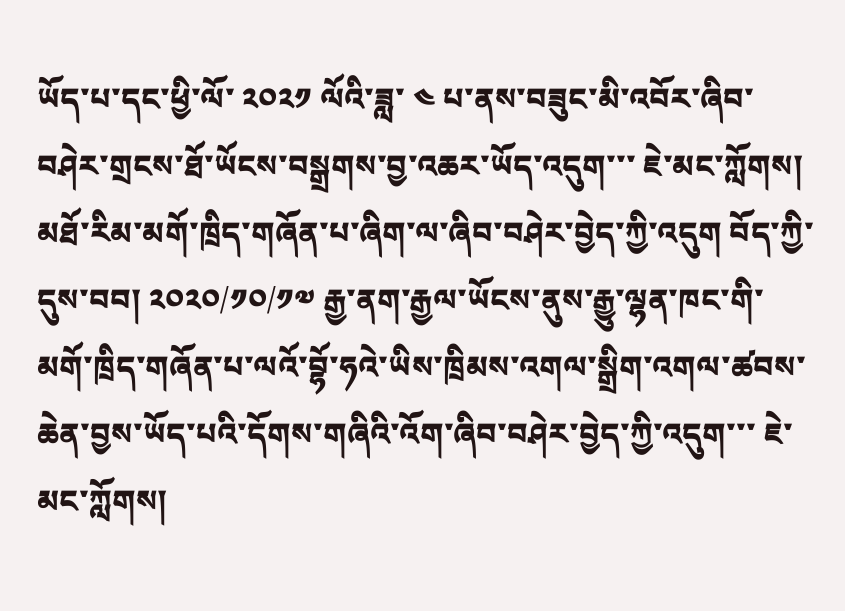ཡོད་པ་དང་ཕྱི་ལོ་ ༢༠༢༡ ལོའི་ཟླ་ ༤ པ་ནས་བཟུང་མི་འབོར་ཞིབ་བཤེར་གྲངས་ཐོ་ཡོངས་བསྒྲགས་བྱ་འཆར་ཡོད་འདུག་་་ ཇེ་མང་ཀློགས།
མཐོ་རིམ་མགོ་ཁྲིད་གཞོན་པ་ཞིག་ལ་ཞིབ་བཤེར་བྱེད་ཀྱི་འདུག བོད་ཀྱི་དུས་བབ། ༢༠༢༠/༡༠/༡༧ རྒྱ་ནག་རྒྱལ་ཡོངས་ནུས་རྒྱུ་ལྷན་ཁང་གི་མགོ་ཁྲིད་གཞོན་པ་ལའོ་བྷོ་ཧའེ་ཡིས་ཁྲིམས་འགལ་སྒྲིག་འགལ་ཚབས་ཆེན་བྱས་ཡོད་པའི་དོགས་གཞིའི་འོག་ཞིབ་བཤེར་བྱེད་ཀྱི་འདུག་་་ ཇེ་མང་ཀློགས།